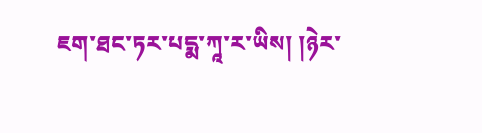ཇག་ཐང་ཏར་པདྨ་ཀཱ་ར་ཡིས། །ཉེར་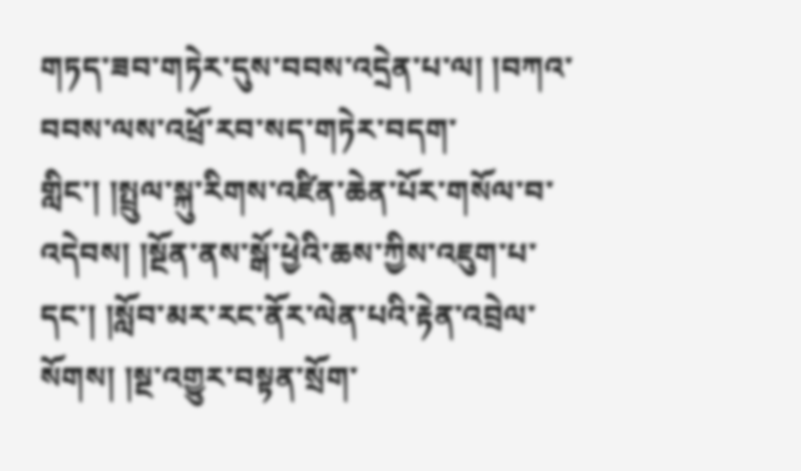གཏད་ཟབ་གཏེར་དུས་བབས་འདྲེན་པ་ལ། །བཀའ་བབས་ལས་འཕྲོ་རབ་སད་གཏེར་བདག་གླིང་། །སྤྲུལ་སྐུ་རིགས་འཛིན་ཆེན་པོར་གསོལ་བ་འདེབས། །སྔོན་ནས་སྒོ་ཕྱེའི་ཆས་ཀྱིས་འཇུག་པ་དང་། །སློབ་མར་རང་ནོར་ལེན་པའི་རྟེན་འབྲེལ་སོགས། །སྔ་འགྱུར་བསྟན་སྲོག་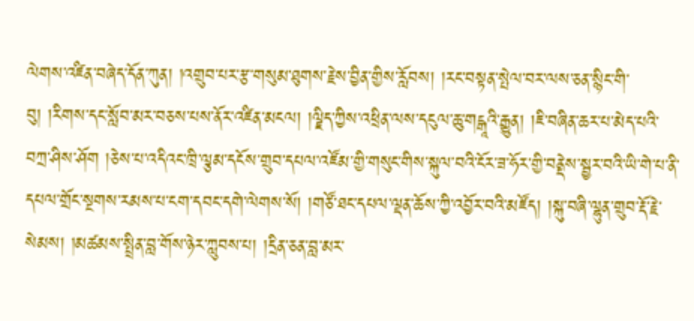ལེགས་འཛིན་བཞེད་དོན་ཀུན། །འགྲུབ་པར་རྩ་གསུམ་ཐུགས་རྗེས་བྱིན་གྱིས་རློབས། །རང་བསྟན་སྤེལ་བར་ལས་ཅན་སྙིང་གི་བུ། །རིགས་དང་སློབ་མར་བཅས་པས་ནོར་འཛིན་མངལ། །ལྗིད་ཀྱིས་འཕྲིན་ལས་དངུལ་ཆུ་གངྒཱའི་རྒྱུན། །ཇི་བཞིན་ཆར་པ་མེད་པའི་བཀྲ་ཤིས་ཤོག །ཅེས་པ་འདིའང་ཁྲི་ལྕམ་དངོས་གྲུབ་དཔལ་འཛོམ་གྱི་གསུང་གིས་སྐུལ་བའི་ངོར་ཟ་ཧོར་གྱི་བནྡེས་སྦྱར་བའི་ཡི་གེ་པ་ནི་དཔལ་གྲོང་སྔགས་རམས་པ་ངག་དབང་དགེ་ལེགས་སོ། །གཙོ་ཐང་དཔལ་ལྡན་ཆོས་ཀྱི་འབྱོར་བའི་མཛོད། །སྐུ་བཞི་ལྷུན་གྲུབ་རྡོ་རྗེ་སེམས། །མཚམས་སྤྲིན་བླ་གོས་ཉེར་ཀླུབས་པ། །དྲིན་ཅན་བླ་མར་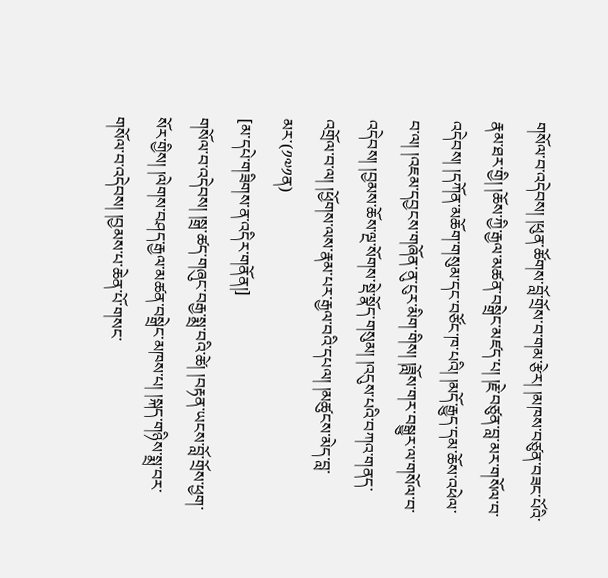གསོལ་བ་འདེབས། །ཕུན་ཚོགས་བློ་གྲོས་བ་གམ་རྩེར། །མཁས་བཙུན་བཟང་པོའི་རྣམ་ཐར་གྱི། །ཆོས་ཀྱི་རྒྱལ་མཚན་བསྒྲེང་མཛད་པ། །རྗེ་བཙུན་བླ་མར་གསོལ་བ་འདེབས། །དཀོན་མཆོག་གསུམ་དང་བཙོང་ཁ་པའི། །མདོ་རྒྱུད་དམ་ཆོས་འཕེལ་བ་ལ། །འཇམ་དབྱངས་གཞོན་ནུ་ངུར་མིག་གིས། །ཟློས་གར་བསྒྱུར་ལ་གསོལ་བ་འདེབས། །བྱམས་ཆོས་ལྔ་སོགས་སྡེ་སྣོད་གསུམ། །འདུས་པའི་བཀའ་གནད་འགྲོལ་བ་ལ། །ཕྱོགས་ལས་རྣམ་པར་རྒྱལ་བའི་དཔལ། །མཚུངས་མེད་བླ་མར་(༡༧༡ན)
[མ་དཔེ་གཟིགས་ན་འདིར་གནོན།]
གསོལ་བ་འདེབས། །སྒྲ་ཚད་གཞུང་བརྒྱ་སྨྲ་བའི་ཚེ། །བརྟན་ཡངས་བློ་གྲོས་ཕྱག་སོར་གྱིས། །ལེགས་བཤད་རྒྱལ་མཚན་བསྒྲེང་མཁས་པ། །སྐད་གཉིས་སྨྲ་བར་གསོལ་བ་འདེབས། །བྱམས་པ་ཆེན་པོ་གསང་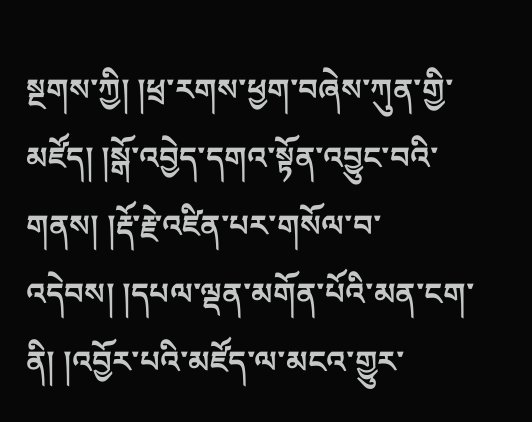སྔགས་ཀྱི། །ཕྲ་རགས་ཕྱག་བཞེས་ཀུན་གྱི་མཛོད། །སྒོ་འབྱེད་དགའ་སྟོན་འབྱུང་བའི་གནས། །རྡོ་རྗེ་འཛིན་པར་གསོལ་བ་འདེབས། །དཔལ་ལྡན་མགོན་པོའི་མན་ངག་ནི། །འབྱོར་པའི་མཛོད་ལ་མངའ་གྱུར་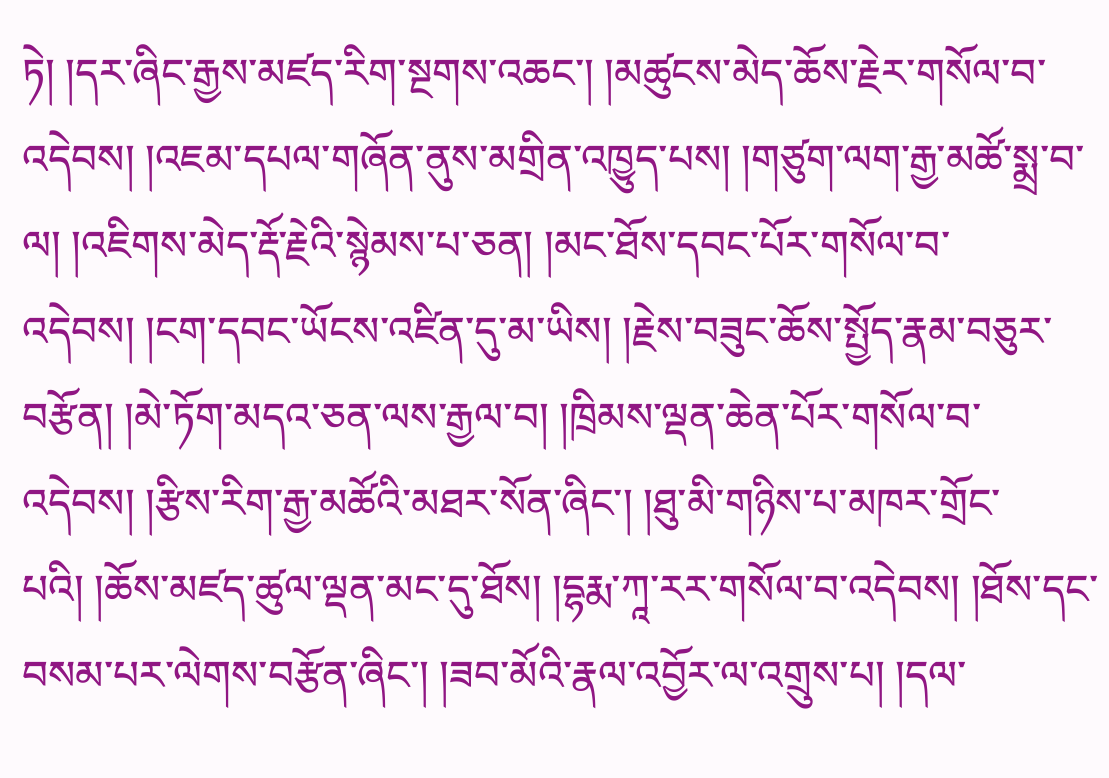ཏེ། །དར་ཞིང་རྒྱས་མཛད་རིག་སྔགས་འཆང་། །མཚུངས་མེད་ཆོས་རྗེར་གསོལ་བ་འདེབས། །འཇམ་དཔལ་གཞོན་ནུས་མགྲིན་འཁྱུད་པས། །གཙུག་ལག་རྒྱ་མཚོ་སྨྲ་བ་ལ། །འཇིགས་མེད་རྡོ་རྗེའི་སྙེམས་པ་ཅན། །མང་ཐོས་དབང་པོར་གསོལ་བ་འདེབས། །ངག་དབང་ཡོངས་འཛིན་དུ་མ་ཡིས། །རྗེས་བཟུང་ཆོས་སྤྱོད་རྣམ་བཅུར་བརྩོན། །མེ་ཏོག་མདའ་ཅན་ལས་རྒྱལ་བ། །ཁྲིམས་ལྡན་ཆེན་པོར་གསོལ་བ་འདེབས། །རྩིས་རིག་རྒྱ་མཚོའི་མཐར་སོན་ཞིང་། །ཐུ་མི་གཉིས་པ་མཁར་གྲོང་པའི། །ཆོས་མཛད་ཚུལ་ལྡན་མང་དུ་ཐོས། །དྷརྨ་ཀཱ་རར་གསོལ་བ་འདེབས། །ཐོས་དང་བསམ་པར་ལེགས་བརྩོན་ཞིང་། །ཟབ་མོའི་རྣལ་འབྱོར་ལ་འགྲུས་པ། །དལ་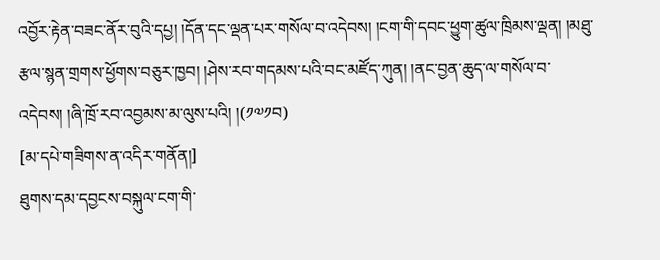འབྱོར་རྟེན་བཟང་ནོར་བུའི་དཔྱ། །དོན་དང་ལྡན་པར་གསོལ་བ་འདེབས། །ངག་གི་དབང་ཕྱུག་ཚུལ་ཁྲིམས་ལྡན། །མཐུ་རྩལ་སྙན་གྲགས་ཕྱོགས་བཅུར་ཁྱབ། །ཤེས་རབ་གདམས་པའི་བང་མཛོད་ཀུན། །ནང་བྱན་ཆུད་ལ་གསོལ་བ་འདེབས། །ཞི་ཁྲོ་རབ་འབྱམས་མ་ལུས་པའི། །(༡༧༡བ)
[མ་དཔེ་གཟིགས་ན་འདིར་གནོན།]
ཐུགས་དམ་དབྱངས་བསྐུལ་ངག་གི་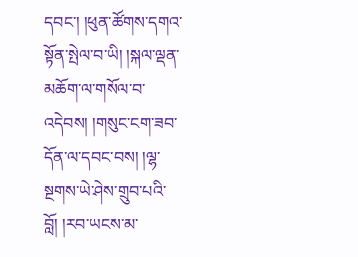དབང་། །ཕུན་ཚོགས་དགའ་སྟོན་སྤེལ་བ་ཡི། །སྐལ་ལྡན་མཆོག་ལ་གསོལ་བ་འདེབས། །གསུང་ངག་ཟབ་དོན་ལ་དབང་བས། །ལྷ་སྔགས་ཡེ་ཤེས་གྲུབ་པའི་བློ། །རབ་ཡངས་མ་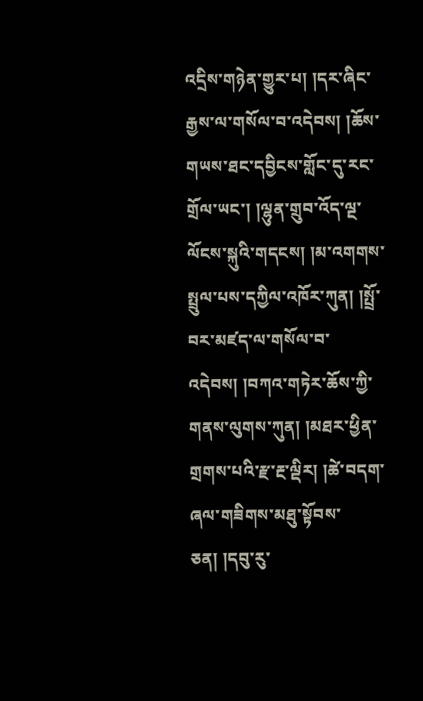འདྲིས་གཉེན་གྱུར་པ། །དར་ཞིང་རྒྱས་ལ་གསོལ་བ་འདེབས། །ཆོས་གཡས་ཐང་དབྱིངས་གློང་དུ་རང་གྲོལ་ཡང་། །ལྷུན་གྲུབ་འོད་ལྔ་ལོངས་སྐུའི་གདངས། །མ་འགགས་སྤྲུལ་པས་དཀྱིལ་འཁོར་ཀུན། །སྤྲོ་བར་མཛད་ལ་གསོལ་བ་འདེབས། །བཀའ་གཏེར་ཆོས་ཀྱི་གནས་ལུགས་ཀུན། །མཐར་ཕྱིན་གྲགས་པའི་རྫ་རྔ་ལྡིར། །ཚེ་བདག་ཞལ་གཟིགས་མཐུ་སྟོབས་ཅན། །དབུ་རུ་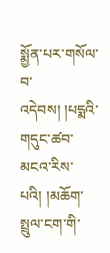སྨྱོན་པར་གསོལ་བ་འདེབས། །པདྨའི་གདུང་ཚབ་མངའ་རིས་པའི། །མཆོག་སྤྲུལ་ངག་གི་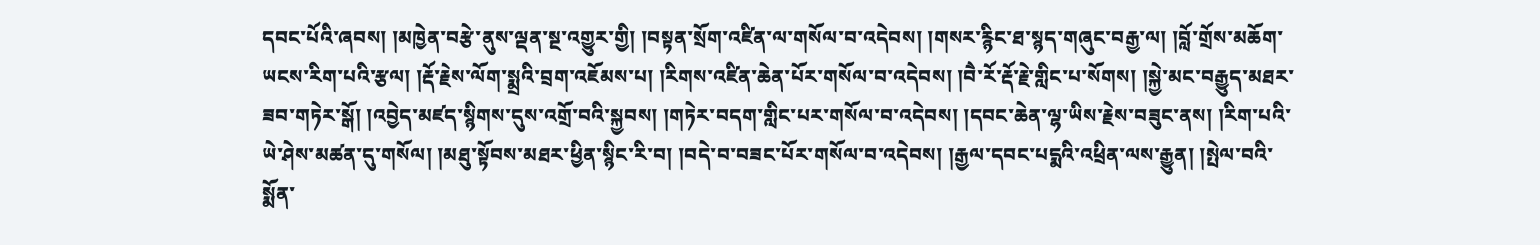དབང་པོའི་ཞབས། །མཁྱེན་བརྩེ་ནུས་ལྡན་སྔ་འགྱུར་གྱི། །བསྟན་སྲོག་འཛིན་ལ་གསོལ་བ་འདེབས། །གསར་རྙིང་ཐ་སྙད་གཞུང་བརྒྱ་ལ། །བློ་གྲོས་མཆོག་ཡངས་རིག་པའི་རྩལ། །རྡོ་རྗེས་ལོག་སྨྲའི་བྲག་འཇོམས་པ། །རིགས་འཛིན་ཆེན་པོར་གསོལ་བ་འདེབས། །བཻ་རོ་རྡོ་རྗེ་གླིང་པ་སོགས། །སྐྱེ་མང་བརྒྱུད་མཐར་ཟབ་གཏེར་སྒོ། །འབྱེད་མཛད་སྙིགས་དུས་འགྲོ་བའི་སྐྱབས། །གཏེར་བདག་གླིང་པར་གསོལ་བ་འདེབས། །དབང་ཆེན་ལྷ་ཡིས་རྗེས་བཟུང་ནས། །རིག་པའི་ཡེ་ཤེས་མཚན་དུ་གསོལ། །མཐུ་སྟོབས་མཐར་ཕྱིན་སྙིང་རི་བ། །བདེ་བ་བཟང་པོར་གསོལ་བ་འདེབས། །རྒྱལ་དབང་པདྨའི་འཕྲིན་ལས་རྒྱུན། །སྤེལ་བའི་སྨོན་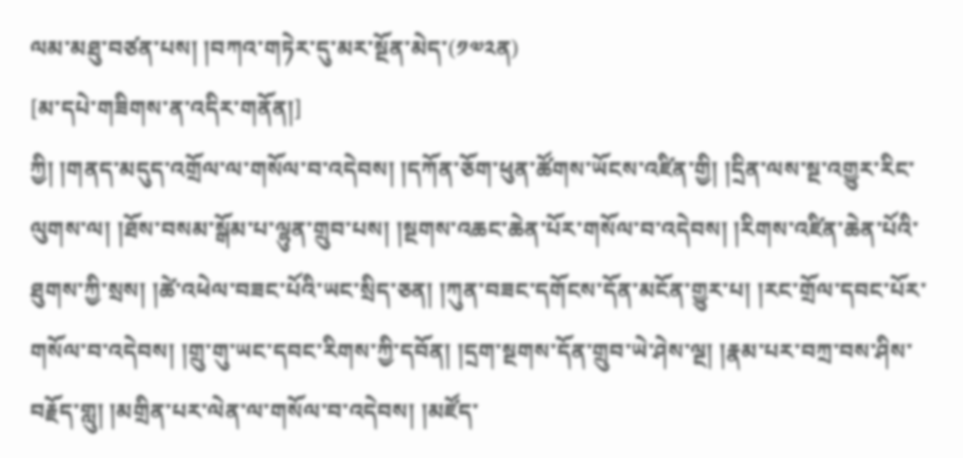ལམ་མཐུ་བཙན་པས། །བཀའ་གཏེར་དུ་མར་སྔོན་མེད་(༡༧༢ན)
[མ་དཔེ་གཟིགས་ན་འདིར་གནོན།]
ཀྱི། །གནད་མདུད་འགྲོལ་ལ་གསོལ་བ་འདེབས། །དཀོན་ཅོག་ཕུན་ཚོགས་ཡོངས་འཛིན་གྱི། །དྲིན་ལས་སྔ་འགྱུར་རིང་ལུགས་ལ། །ཐོས་བསམ་སྒོམ་པ་ལྷུན་གྲུབ་པས། །སྔགས་འཆང་ཆེན་པོར་གསོལ་བ་འདེབས། །རིགས་འཛིན་ཆེན་པོའི་ཐུགས་ཀྱི་སྲས། །ཚེ་འཕེལ་བཟང་པོའི་ཡང་སྲིད་ཅན། །ཀུན་བཟང་དགོངས་དོན་མངོན་གྱུར་པ། །རང་གྲོལ་དབང་པོར་གསོལ་བ་འདེབས། །གྲུ་གུ་ཡང་དབང་རིགས་ཀྱི་དབོན། །དྲག་སྔགས་དོན་གྲུབ་ཡེ་ཤེས་ལྔ། །རྣམ་པར་བཀྲ་བས་ཤིས་བརྗོད་གླུ། །མགྲིན་པར་ལེན་ལ་གསོལ་བ་འདེབས། །མཛོད་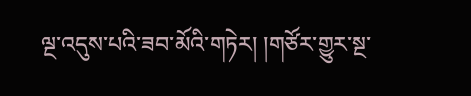ལྔ་འདུས་པའི་ཟབ་མོའི་གཏེར། །གཙོར་གྱུར་སྔ་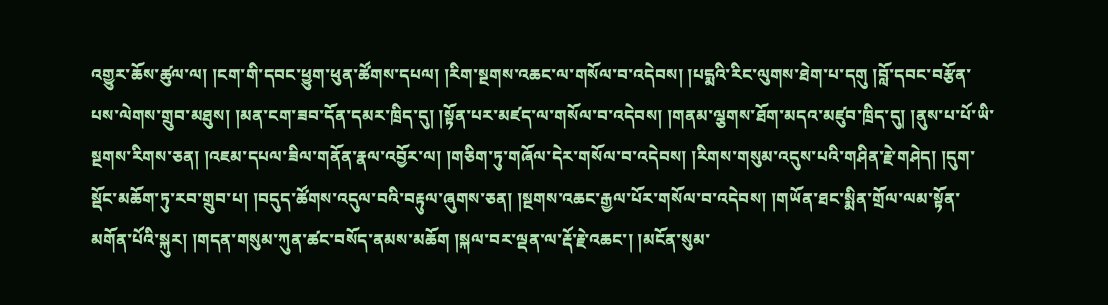འགྱུར་ཆོས་ཚུལ་ལ། །ངག་གི་དབང་ཕྱུག་ཕུན་ཚོགས་དཔལ། །རིག་སྔགས་འཆང་ལ་གསོལ་བ་འདེབས། །པདྨའི་རིང་ལུགས་ཐེག་པ་དགུ །བློ་དབང་བརྩོན་པས་ལེགས་གྲུབ་མཐུས། །མན་ངག་ཟབ་དོན་དམར་ཁྲིད་དུ། །སྟོན་པར་མཛད་ལ་གསོལ་བ་འདེབས། །གནམ་ལྕགས་ཐོག་མདའ་མཛུབ་ཁྲིད་དུ། །ནུས་པ་པོ་ཡི་སྔགས་རིགས་ཅན། །འཇམ་དཔལ་ཟིལ་གནོན་རྣལ་འབྱོར་ལ། །གཅིག་ཏུ་གཞོལ་དེར་གསོལ་བ་འདེབས། །རིགས་གསུམ་འདུས་པའི་གཤིན་རྗེ་གཤེད། །དུག་སྡོང་མཆོག་ཏུ་རབ་གྲུབ་པ། །བདུད་ཚོགས་འདུལ་བའི་བརྟུལ་ཞུགས་ཅན། །སྔགས་འཆང་རྒྱལ་པོར་གསོལ་བ་འདེབས། །གཡོན་ཐང་སྨིན་གྲོལ་ལམ་སྟོན་མགོན་པོའི་སྐུར། །གདན་གསུམ་ཀུན་ཚང་བསོད་ནམས་མཆོག །སྐལ་བར་ལྡན་ལ་རྡོ་རྗེ་འཆང་། །མངོན་སུམ་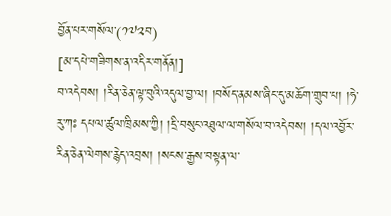བྱོན་པར་གསོལ་(༡༧༢བ)
[མ་དཔེ་གཟིགས་ན་འདིར་གནོན།]
བ་འདེབས། །རིན་ཅེན་ལྟ་བུའི་འདུལ་བྱ་ལ། །བསོད་ནམས་ཞིང་དུ་མཆོག་གྲུབ་པ། །ཧེ་རུ་ཀཿ དཔལ་ཚུལ་ཁྲིམས་ཀྱི། །དྲི་བསུང་འཐུལ་ལ་གསོལ་བ་འདེབས། །དལ་འབྱོར་རིན་ཅེན་ལེགས་རྙེད་འབྲས། །སངས་རྒྱས་བསྟན་ལ་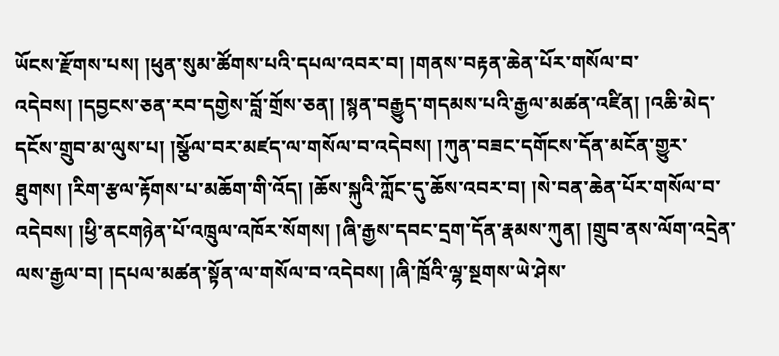ཡོངས་རྫོགས་པས། །ཕུན་སུམ་ཚོགས་པའི་དཔལ་འབར་བ། །གནས་བརྟན་ཆེན་པོར་གསོལ་བ་འདེབས། །དབྱངས་ཅན་རབ་དགྱེས་བློ་གྲོས་ཅན། །སྙན་བརྒྱུད་གདམས་པའི་རྒྱལ་མཚན་འཛིན། །འཆི་མེད་དངོས་གྲུབ་མ་ལུས་པ། །སྩོལ་བར་མཛད་ལ་གསོལ་བ་འདེབས། །ཀུན་བཟང་དགོངས་དོན་མངོན་གྱུར་ཐུགས། །རིག་རྩལ་རྟོགས་པ་མཆོག་གི་འོད། །ཆོས་སྐུའི་ཀློང་དུ་ཆོས་འབར་བ། །སེ་བན་ཆེན་པོར་གསོལ་བ་འདེབས། །ཕྱི་ནངགཉེན་པོ་འཁྲུལ་འཁོར་སོགས། །ཞི་རྒྱས་དབང་དྲག་དོན་རྣམས་ཀུན། །གྲུབ་ནས་ལོག་འདྲེན་ལས་རྒྱལ་བ། །དཔལ་མཚན་སྟོན་ལ་གསོལ་བ་འདེབས། །ཞི་ཁྲོའི་ལྷ་སྔགས་ཡེ་ཤེས་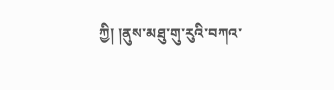ཀྱི། །ནུས་མཐུ་གུ་རུའི་བཀའ་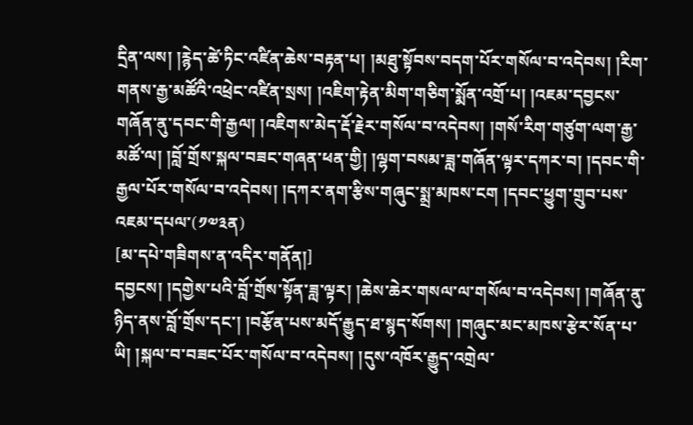དྲིན་ལས། །རྙེད་ཚེ་ཏིང་འཛིན་ཆེས་བརྟན་པ། །མཐུ་སྟོབས་བདག་པོར་གསོལ་བ་འདེབས། །རིག་གནས་རྒྱ་མཚོའི་འཕྲེང་འཛིན་སྲས། །འཇིག་རྟེན་མིག་གཅིག་སྨོན་འགྲོ་པ། །འཇམ་དབྱངས་གཞོན་ནུ་དབང་གི་རྒྱལ། །འཇིགས་མེད་རྡོ་རྗེར་གསོལ་བ་འདེབས། །གསོ་རིག་གཙུག་ལག་རྒྱ་མཚོ་ལ། །བློ་གྲོས་སྐལ་བཟང་གཞན་ཕན་གྱི། །ལྷག་བསམ་ཟླ་གཞོན་ལྟར་དཀར་བ། །དབང་གི་རྒྱལ་པོར་གསོལ་བ་འདེབས། །དཀར་ནག་རྩིས་གཞུང་སྨྲ་མཁས་ངག །དབང་ཕྱུག་གྲུབ་པས་འཇམ་དཔལ་(༡༧༣ན)
[མ་དཔེ་གཟིགས་ན་འདིར་གནོན།]
དབྱངས། །དགྱེས་པའི་བློ་གྲོས་སྟོན་ཟླ་ལྟར། །ཆེས་ཆེར་གསལ་ལ་གསོལ་བ་འདེབས། །གཞོན་ནུ་ཉིད་ནས་བློ་གྲོས་དང་། །བརྩོན་པས་མདོ་རྒྱུད་ཐ་སྙད་སོགས། །གཞུང་མང་མཁས་རྩེར་སོན་པ་ཡི། །སྐལ་བ་བཟང་པོར་གསོལ་བ་འདེབས། །དུས་འཁོར་རྒྱུད་འགྲེལ་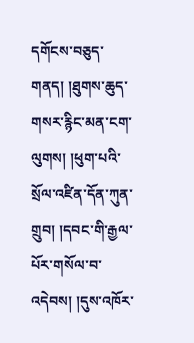དགོངས་བཅུད་གནད། །ཐུགས་ཆུད་གསར་རྙིང་མན་ངག་ལུགས། །ཕུག་པའི་སྲོལ་འཛིན་དོན་ཀུན་གྲུབ། །དབང་གི་རྒྱལ་པོར་གསོལ་བ་འདེབས། །དུས་འཁོར་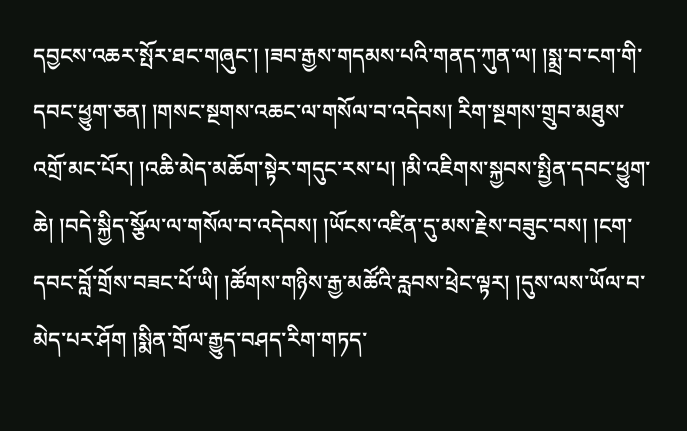དབྱངས་འཆར་སྤོར་ཐང་གཞུང་། །ཟབ་རྒྱས་གདམས་པའི་གནད་ཀུན་ལ། །སྨྲ་བ་ངག་གི་དབང་ཕྱུག་ཅན། །གསང་སྔགས་འཆང་ལ་གསོལ་བ་འདེབས། རིག་སྔགས་གྲུབ་མཐུས་འགྲོ་མང་པོར། །འཆི་མེད་མཆོག་སྟེར་གདུང་རས་པ། །མི་འཇིགས་སྐྱབས་སྤྱིན་དབང་ཕྱུག་ཆེ། །བདེ་སྐྱིད་སྩོལ་ལ་གསོལ་བ་འདེབས། །ཡོངས་འཛིན་དུ་མས་རྗེས་བཟུང་བས། །ངག་དབང་བློ་གྲོས་བཟང་པོ་ཡི། །ཚོགས་གཉིས་རྒྱ་མཚོའི་རླབས་ཕྲེང་ལྟར། །དུས་ལས་ཡོལ་བ་མེད་པར་ཤོག །སྨིན་གྲོལ་རྒྱུད་བཤད་རིག་གཏད་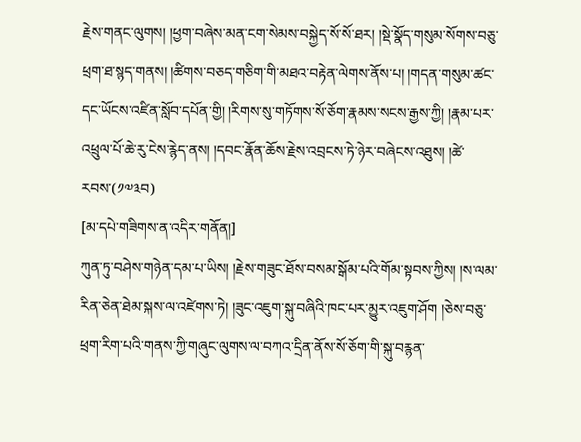རྗེས་གནང་ལུགས། །ཕྱག་བཞེས་མན་ངག་སེམས་བསྐྱེད་སོ་སོ་ཐར། །སྡེ་སྣོད་གསུམ་སོགས་བཅུ་ཕྲག་ཐ་སྙད་གནས། །ཚིགས་བཅད་གཅིག་གི་མཐའ་བརྟེན་ལེགས་ནོས་པ། །གདན་གསུམ་ཚང་དང་ཡོངས་འཛིན་སློབ་དཔོན་གྱི། །རིགས་སུ་གཏོགས་སོ་ཅོག་རྣམས་སངས་རྒྱས་ཀྱི། །རྣམ་པར་འཕྲུལ་པོ་ཆེ་རུ་ངེས་རྙེད་ནས། །དབང་རྣོན་ཆོས་རྗེས་འབྲངས་ཏེ་ཉེར་བཞེངས་འཐུས། །ཚེ་རབས་(༡༧༣བ)
[མ་དཔེ་གཟིགས་ན་འདིར་གནོན།]
ཀུན་ཏུ་བཤེས་གཉེན་དམ་པ་ཡིས། །རྗེས་གཟུང་ཐོས་བསམ་སྒོམ་པའི་གོམ་སྟབས་ཀྱིས། །ས་ལམ་རིན་ཅེན་ཐེམ་སྐས་ལ་འཛེགས་ཏེ། །ཟུང་འཇུག་སྐུ་བཞིའི་ཁང་པར་མྱུར་འཇུག་ཤོག །ཅེས་བཅུ་ཕྲག་རིག་པའི་གནས་ཀྱི་གཞུང་ལུགས་ལ་བཀའ་དྲིན་ནོས་སོ་ཅོག་གི་སྐུ་བརྙན་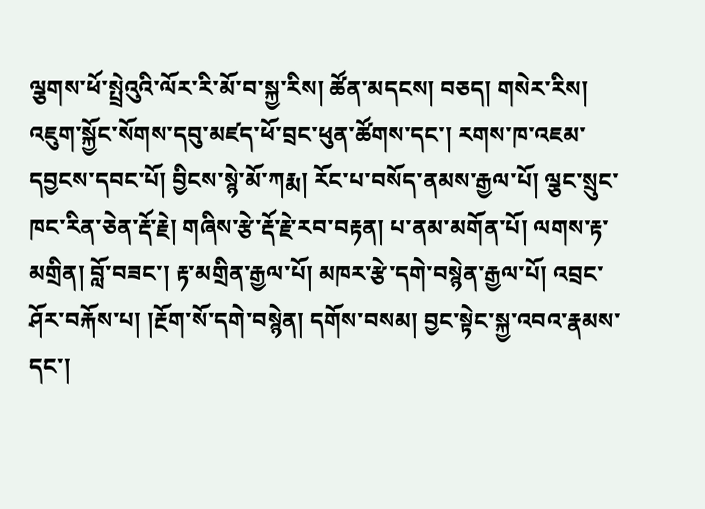ལྕགས་ཕོ་སྤྲེའུའི་ལོར་རི་མོ་བ་སྐྱ་རིས། ཚོན་མདངས། བཅད། གསེར་རིས། འཇུག་སྐྱོང་སོགས་དབུ་མཛད་ཕོ་བྲང་ཕུན་ཚོགས་དང་། རགས་ཁ་འཇམ་དབྱངས་དབང་པོ། བྱིངས་སྙེ་མོ་ཀརྨ། རོང་པ་བསོད་ནམས་རྒྱལ་པོ། ལྕང་སྲུང་ཁང་རིན་ཅེན་རྡོ་རྗེ། གཞིས་རྩེ་རྡོ་རྗེ་རབ་བརྟན། པ་ནམ་མགོན་པོ། ལགས་རྟ་མགྲིན། བློ་བཟང་། རྟ་མགྲིན་རྒྱལ་པོ། མཁར་རྩེ་དགེ་བསྙེན་རྒྱལ་པོ། འབྲང་ཤོར་བརྐོས་པ། །རྔོག་སོ་དགེ་བསྙེན། དགོས་བསམ། བྱང་སྟེང་སྐྱ་འབའ་རྣམས་དང་།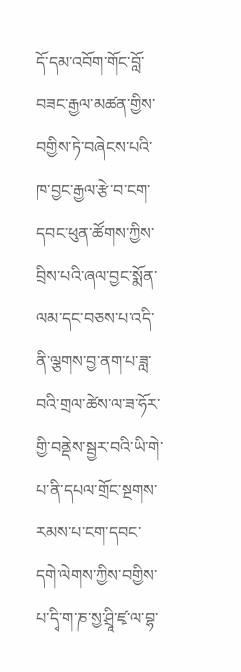དོ་དམ་འབོག་གོང་བློ་བཟང་རྒྱལ་མཚན་གྱིས་བགྱིས་ཏེ་བཞེངས་པའི་ཁ་བྱང་རྒྱལ་རྩེ་བ་ངག་དབང་ཕུན་ཚོགས་ཀྱིས་བྲིས་པའི་ཞལ་བྱང་སྨོན་ལམ་དང་བཅས་པ་འདི་ནི་ལྕགས་བྱ་ནག་པ་ཟླ་བའི་གྲལ་ཚེས་ལ་ཟ་ཧོར་གྱི་བནྡེས་སྦྱར་བའི་ཡི་གེ་པ་ནི་དཔལ་གྲོང་སྔགས་རམས་པ་ངག་དབང་དགེ་ལེགས་ཀྱིས་བགྱིས་པ་དྭི་ག་ཎ་སྱ་ཤྲཱི་ཛྭ་ལ་བྷ་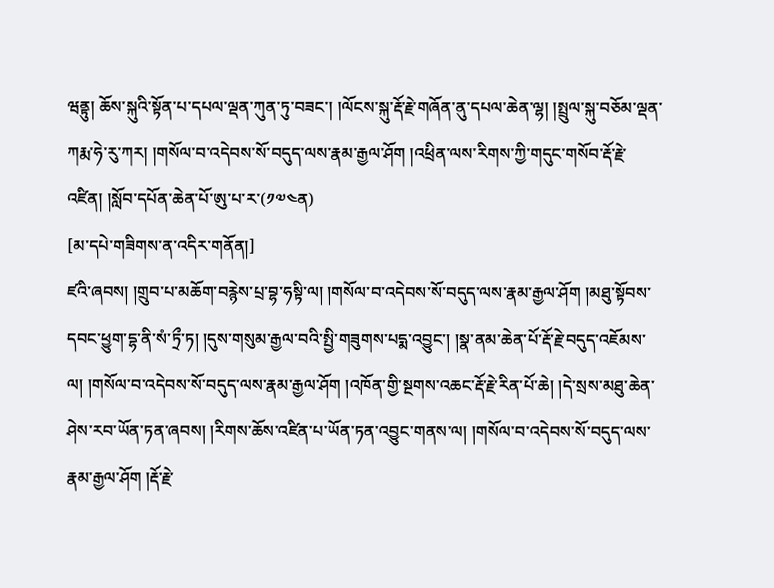ཝནྟུ། ཆོས་སྐུའི་སྟོན་པ་དཔལ་ལྡན་ཀུན་ཏུ་བཟང་། །ལོངས་སྐུ་རྡོ་རྗེ་གཞོན་ནུ་དཔལ་ཆེན་ལྷ། །སྤྲུལ་སྐུ་བཅོམ་ལྡན་ཀརྨ་ཧེ་རུ་ཀར། །གསོལ་བ་འདེབས་སོ་བདུད་ལས་རྣམ་རྒྱལ་ཤོག །འཕྲིན་ལས་རིགས་ཀྱི་གདུང་གསོབ་རྡོ་རྗེ་འཛིན། །སློབ་དཔོན་ཆེན་པོ་ཨུ་པ་ར་(༡༧༤ན)
[མ་དཔེ་གཟིགས་ན་འདིར་གནོན།]
ཛའི་ཞབས། །གྲུབ་པ་མཆོག་བརྙེས་པྲ་བྷ་ཧསྟི་ལ། །གསོལ་བ་འདེབས་སོ་བདུད་ལས་རྣམ་རྒྱལ་ཤོག །མཐུ་སྟོབས་དབང་ཕྱུག་དྷ་ནི་སཾ་ཏྲྀ་ཏ། །དུས་གསུམ་རྒྱལ་བའི་སྤྱི་གཟུགས་པདྨ་འབྱུང་། །སྣ་ནམ་ཆེན་པོ་རྡོ་རྗེ་བདུད་འཇོམས་ལ། །གསོལ་བ་འདེབས་སོ་བདུད་ལས་རྣམ་རྒྱལ་ཤོག །འཁོན་གྱི་སྔགས་འཆང་རྡོ་རྗེ་རིན་པོ་ཆེ། །དེ་སྲས་མཐུ་ཆེན་ཤེས་རབ་ཡོན་ཏན་ཞབས། །རིགས་ཆོས་འཛིན་པ་ཡོན་ཏན་འབྱུང་གནས་ལ། །གསོལ་བ་འདེབས་སོ་བདུད་ལས་རྣམ་རྒྱལ་ཤོག །རྡོ་རྗེ་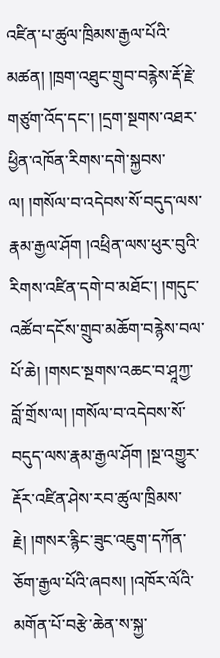འཛིན་པ་ཚུལ་ཁྲིམས་རྒྱལ་པོའི་མཚན། །ཁྲག་འཐུང་གྲུབ་བརྙེས་རྡོ་རྗེ་གཙུག་འོད་དང་། །དྲག་སྔགས་འཐར་ཕྱིན་འཁོན་རིགས་དགེ་སྐྱབས་ལ། །གསོལ་བ་འདེབས་སོ་བདུད་ལས་རྣམ་རྒྱལ་ཤོག །འཕྲིན་ལས་ཕུར་བུའི་རིགས་འཛིན་དགེ་བ་མཐོང་། །གདུང་འཚོབ་དངོས་གྲུབ་མཆོག་བརྙེས་བལ་པོ་ཆེ། །གསང་སྔགས་འཆང་བ་ཤཱཀྱ་བློ་གྲོས་ལ། །གསོལ་བ་འདེབས་སོ་བདུད་ལས་རྣམ་རྒྱལ་ཤོག །སྔ་འགྱུར་རྡོར་འཛིན་ཤེས་རབ་ཚུལ་ཁྲིམས་རྗེ། །གསར་རྙིང་ཟུང་འཇུག་དཀོན་ཅོག་རྒྱལ་པོའི་ཞབས། །འཁོར་ལོའི་མགོན་པོ་བརྩེ་ཆེན་ས་སྐྱ་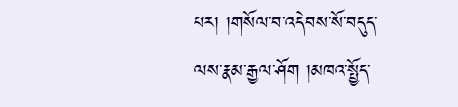པར། །གསོལ་བ་འདེབས་སོ་བདུད་ལས་རྣམ་རྒྱལ་ཤོག །མཁའ་སྤྱོད་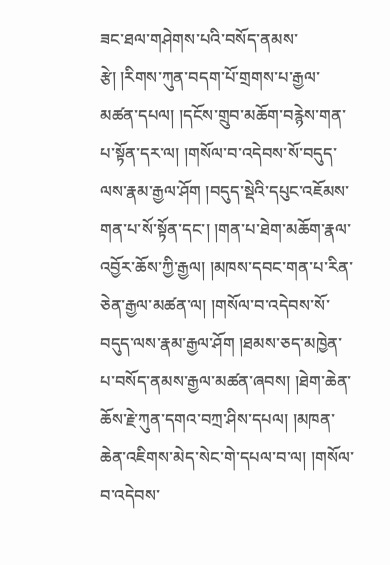ཟང་ཐལ་གཤེགས་པའི་བསོད་ནམས་རྩེ། །རིགས་ཀུན་བདག་པོ་གྲགས་པ་རྒྱལ་མཚན་དཔལ། །དངོས་གྲུབ་མཆོག་བརྙེས་གན་པ་སྟོན་དར་ལ། །གསོལ་བ་འདེབས་སོ་བདུད་ལས་རྣམ་རྒྱལ་ཤོག །བདུད་སྡེའི་དཔུང་འཇོམས་གན་པ་སོ་སྟོན་དང་། །གན་པ་ཐེག་མཆོག་རྣལ་འབྱོར་ཆོས་ཀྱི་རྒྱལ། །མཁས་དབང་གན་པ་རིན་ཅེན་རྒྱལ་མཚན་ལ། །གསོལ་བ་འདེབས་སོ་བདུད་ལས་རྣམ་རྒྱལ་ཤོག །ཐམས་ཅད་མཁྱེན་པ་བསོད་ནམས་རྒྱལ་མཚན་ཞབས། །ཐེག་ཆེན་ཆོས་རྗེ་ཀུན་དགའ་བཀྲ་ཤིས་དཔལ། །མཁན་ཆེན་འཇིགས་མེད་སེང་གེ་དཔལ་བ་ལ། །གསོལ་བ་འདེབས་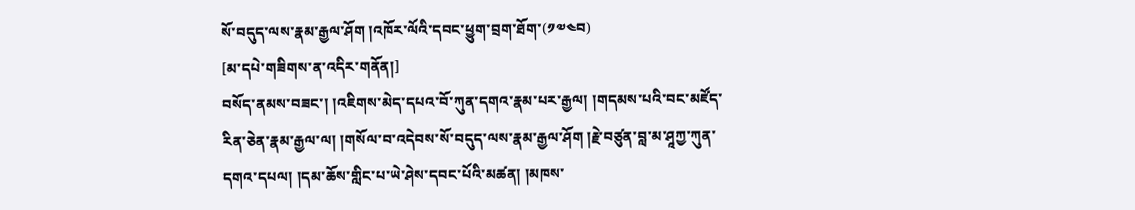སོ་བདུད་ལས་རྣམ་རྒྱལ་ཤོག །འཁོར་ལོའི་དབང་ཕྱུག་བྲག་ཐོག་(༡༧༤བ)
[མ་དཔེ་གཟིགས་ན་འདིར་གནོན།]
བསོད་ནམས་བཟང་། །འཇིགས་མེད་དཔའ་བོ་ཀུན་དགའ་རྣམ་པར་རྒྱལ། །གདམས་པའི་བང་མཛོད་རིན་ཅེན་རྣམ་རྒྱལ་ལ། །གསོལ་བ་འདེབས་སོ་བདུད་ལས་རྣམ་རྒྱལ་ཤོག །རྗེ་བཙུན་བླ་མ་ཤཱཀྱ་ཀུན་དགའ་དཔལ། །དམ་ཆོས་གླིང་པ་ཡེ་ཤེས་དབང་པོའི་མཚན། །མཁས་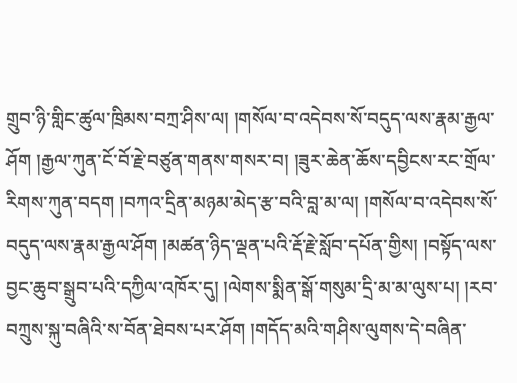གྲུབ་ཉི་གླིང་ཚུལ་ཁྲིམས་བཀྲ་ཤིས་ལ། །གསོལ་བ་འདེབས་སོ་བདུད་ལས་རྣམ་རྒྱལ་ཤོག །རྒྱལ་ཀུན་ངོ་བོ་རྗེ་བཙུན་གནས་གསར་བ། །ཟུར་ཆེན་ཆོས་དབྱིངས་རང་གྲོལ་རིགས་ཀུན་བདག །བཀའ་དྲིན་མཉམ་མེད་རྩ་བའི་བླ་མ་ལ། །གསོལ་བ་འདེབས་སོ་བདུད་ལས་རྣམ་རྒྱལ་ཤོག །མཚན་ཉིད་ལྡན་པའི་རྡོ་རྗེ་སློབ་དཔོན་གྱིས། །བསྟོད་ལས་བྱང་ཆུབ་སྒྲུབ་པའི་དཀྱིལ་འཁོར་དུ། །ལེགས་སྨིན་སྒོ་གསུམ་དྲི་མ་མ་ལུས་པ། །རབ་བཀྲུས་སྐུ་བཞིའི་ས་བོན་ཐེབས་པར་ཤོག །གདོད་མའི་གཤིས་ལུགས་དེ་བཞིན་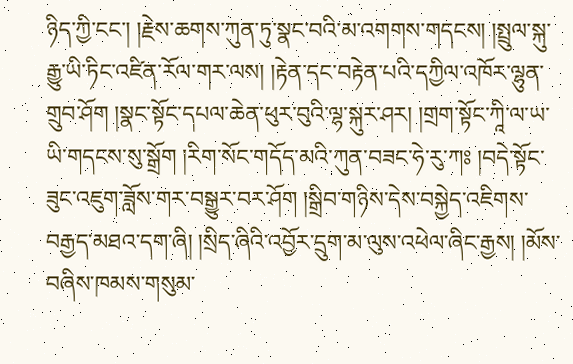ཉིད་ཀྱི་ངང་། །རྗེས་ཆགས་ཀུན་ཏུ་སྣང་བའི་མ་འགགས་གདངས། །སྤྲུལ་སྐུ་རྒྱུ་ཡི་ཏིང་འཛིན་རོལ་གར་ལས། །རྟེན་དང་བརྟེན་པའི་དཀྱིལ་འཁོར་ལྷུན་གྲུབ་ཤོག །སྣང་སྟོང་དཔལ་ཆེན་ཕུར་བུའི་ལྷ་སྐུར་ཤར། །གྲག་སྟོང་ཀཱི་ལ་ཡ་ཡི་གདངས་སུ་སྒྲོག །རིག་སོང་གདོད་མའི་ཀུན་བཟང་ཧེ་རུ་ཀཿ །བདེ་སྟོང་ཟུང་འཇུག་ཟློས་གར་བསྒྱུར་བར་ཤོག །སྒྲིབ་གཉིས་དེས་བསྐྱེད་འཇིགས་བརྒྱད་མཐའ་དག་ཞི། །སྲིད་ཞིའི་འབྱོར་དྲུག་མ་ལུས་འཕེལ་ཞིང་རྒྱས། །མོས་བཞིས་ཁམས་གསུམ་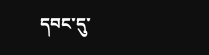དབང་དུ་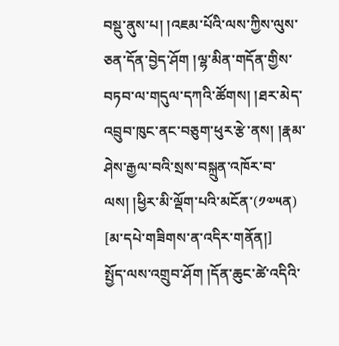བསྡུ་ནུས་པ། །འཇམ་པོའི་ལས་ཀྱིས་ལུས་ཅན་དོན་བྱེད་ཤོག །ལྷ་མིན་གདོན་གྱིས་བཏབ་ལ་གདུལ་དཀའི་ཚོགས། །ཐར་མེད་འབྲུབ་ཁུང་ནང་བཅུག་ཕུར་རྩེ་ནས། །རྣམ་ཤེས་རྒྱལ་བའི་སྲས་བསྐྲུན་འཁོར་བ་ལས། །ཕྱིར་མི་ལྡོག་པའི་མངོན་(༡༧༥ན)
[མ་དཔེ་གཟིགས་ན་འདིར་གནོན།]
སྤྱོད་ལས་འགྲུབ་ཤོག །དོན་ཆུང་ཚེ་འདིའི་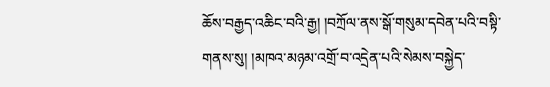ཆོས་བརྒྱད་འཆིང་བའི་རྒྱ། །བཀྲོལ་ནས་སྒོ་གསུམ་དབེན་པའི་བསྟི་གནས་སུ། །མཁའ་མཉམ་འགྲོ་བ་འདྲེན་པའི་སེམས་བསྐྱེད་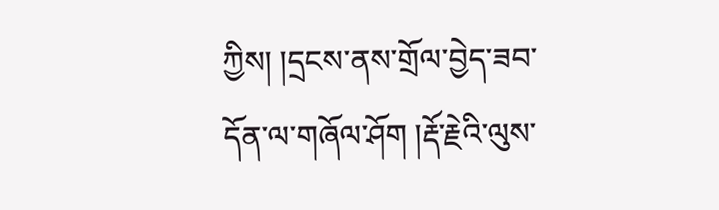ཀྱིས། །དྲངས་ནས་གྲོལ་བྱེད་ཟབ་དོན་ལ་གཞོལ་ཤོག །རྡོ་རྗེའི་ལུས་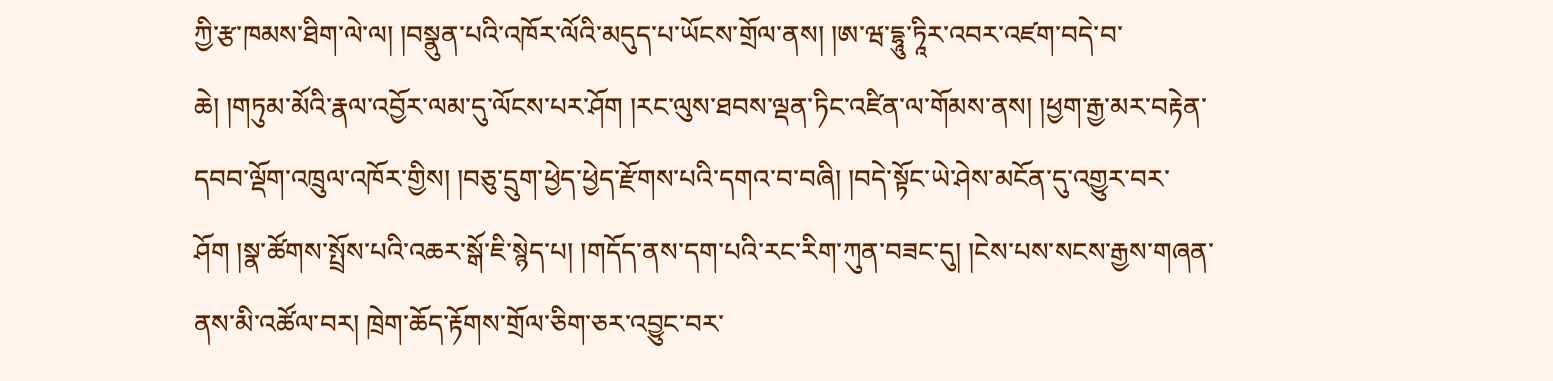ཀྱི་རྩ་ཁམས་ཐིག་ལེ་ལ། །བསྣུན་པའི་འཁོར་ལོའི་མདུད་པ་ཡོངས་གྲོལ་ནས། །ཨ་ཝ་དྷཱུ་ཏཱིར་འབར་འཛག་བདེ་བ་ཆེ། །གཏུམ་མོའི་རྣལ་འབྱོར་ལམ་དུ་ལོངས་པར་ཤོག །རང་ལུས་ཐབས་ལྡན་ཏིང་འཛིན་ལ་གོམས་ནས། །ཕྱག་རྒྱ་མར་བརྟེན་དབབ་ལྡོག་འཁྲུལ་འཁོར་གྱིས། །བཅུ་དྲུག་ཕྱེད་ཕྱེད་རྫོགས་པའི་དགའ་བ་བཞི། །བདེ་སྟོང་ཡེ་ཤེས་མངོན་དུ་འགྱུར་བར་ཤོག །སྣ་ཚོགས་སྤྲོས་པའི་འཆར་སྒོ་ཇི་སྙེད་པ། །གདོད་ནས་དག་པའི་རང་རིག་ཀུན་བཟང་དུ། །ངེས་པས་སངས་རྒྱས་གཞན་ནས་མི་འཚོལ་བར། ཁྲེག་ཆོད་རྟོགས་གྲོལ་ཅིག་ཅར་འབྱུང་བར་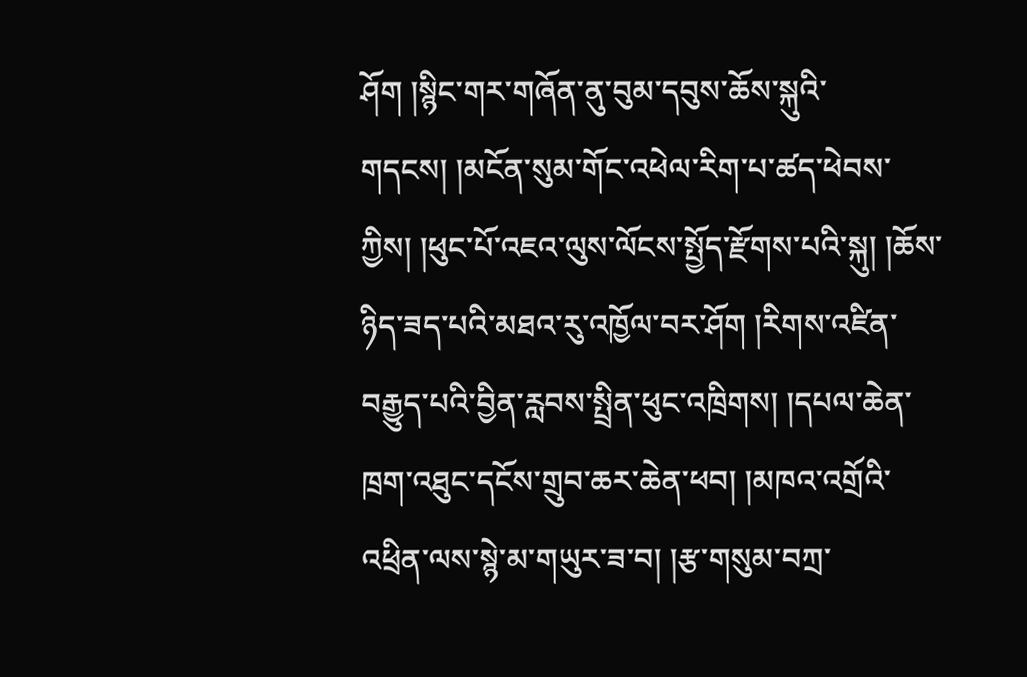ཤོག །སྙིང་གར་གཞོན་ནུ་བུམ་དབུས་ཆོས་སྐུའི་གདངས། །མངོན་སུམ་གོང་འཕེལ་རིག་པ་ཚད་ཕེབས་ཀྱིས། །ཕུང་པོ་འཇའ་ལུས་ལོངས་སྤྱོད་རྫོགས་པའི་སྐུ། །ཆོས་ཉིད་ཟད་པའི་མཐའ་རུ་འཁྱོལ་བར་ཤོག །རིགས་འཛིན་བརྒྱུད་པའི་བྱིན་རླབས་སྤྲིན་ཕུང་འཁྲིགས། །དཔལ་ཆེན་ཁྲག་འཐུང་དངོས་གྲུབ་ཆར་ཆེན་ཕབ། །མཁའ་འགྲོའི་འཕྲིན་ལས་སྙེ་མ་གཡུར་ཟ་བ། །རྩ་གསུམ་བཀྲ་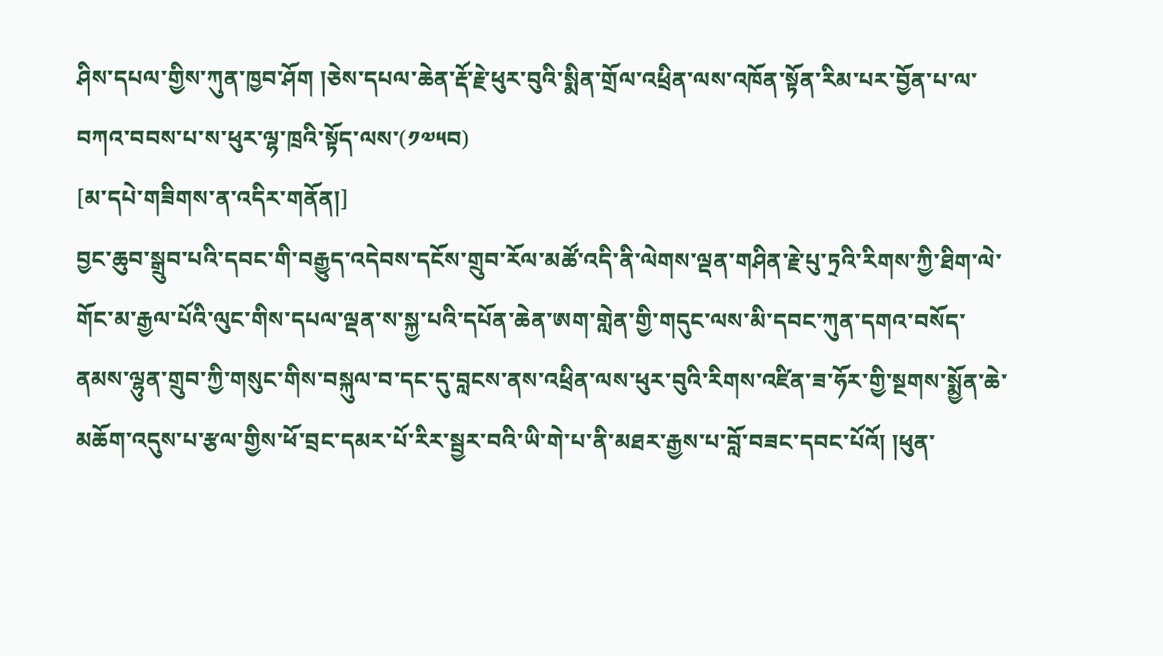ཤིས་དཔལ་གྱིས་ཀུན་ཁྱབ་ཤོག །ཅེས་དཔལ་ཆེན་རྡོ་རྗེ་ཕུར་བུའི་སྨིན་གྲོལ་འཕྲིན་ལས་འཁོན་སྟོན་རིམ་པར་བྱོན་པ་ལ་བཀའ་བབས་པ་ས་ཕུར་ལྷ་ཁྲའི་སྟོད་ལས་(༡༧༥བ)
[མ་དཔེ་གཟིགས་ན་འདིར་གནོན།]
བྱང་ཆུབ་སྒྲུབ་པའི་དབང་གི་བརྒྱུད་འདེབས་དངོས་གྲུབ་རོལ་མཚོ་འདི་ནི་ལེགས་ལྡན་གཤིན་རྗེ་པུ་ཏྲའི་རིགས་ཀྱི་ཐིག་ལེ་གོང་མ་རྒྱལ་པོའི་ལུང་གིས་དཔལ་ལྡན་ས་སྐྱ་པའི་དཔོན་ཆེན་ཨག་གླེན་གྱི་གདུང་ལས་མི་དབང་ཀུན་དགའ་བསོད་ནམས་ལྷུན་གྲུབ་ཀྱི་གསུང་གིས་བསྐུལ་བ་དང་དུ་བླངས་ནས་འཕྲིན་ལས་ཕུར་བུའི་རིགས་འཛིན་ཟ་ཧོར་གྱི་སྔགས་སྨྱོན་ཆེ་མཆོག་འདུས་པ་རྩལ་གྱིས་ཕོ་བྲང་དམར་པོ་རིར་སྦྱར་བའི་ཡི་གེ་པ་ནི་མཐར་རྒྱས་པ་བློ་བཟང་དབང་པོའོ། །ཕུན་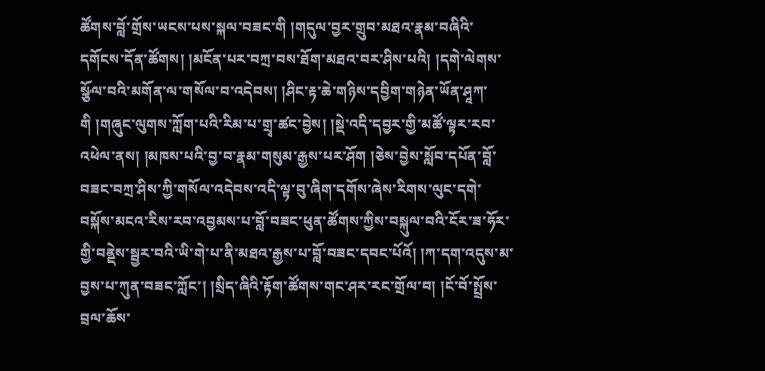ཚོགས་བློ་གྲོས་ཡངས་པས་སྐལ་བཟང་གི །གདུལ་བྱར་གྲུབ་མཐའ་རྣམ་བཞིའི་དགོངས་དོན་ཚོགས། །མངོན་པར་བཀྲ་བས་ཐོག་མཐའ་བར་ཤིས་པའི། །དགེ་ལེགས་སྩོལ་བའི་མགོན་ལ་གསོལ་བ་འདེབས། །ཤིང་རྟ་ཆེ་གཉིས་དབྱིག་གཉེན་ཡོན་ཤཱཀ་གི །གཞུང་ལུགས་ཀློག་པའི་རིམ་པ་གྲྭ་ཚང་བྱེས། །སྡེ་འདི་དབྱར་གྱི་མཚོ་ལྟར་རབ་འཕེལ་ནས། །མཁས་པའི་བྱ་བ་རྣམ་གསུམ་རྒྱས་པར་ཤོག །ཅེས་བྱེས་སློབ་དཔོན་བློ་བཟང་བཀྲ་ཤིས་ཀྱི་གསོལ་འདེབས་འདི་ལྟ་བུ་ཞིག་དགོས་ཞེས་རིགས་ལུང་དགེ་བསྐོས་མངའ་རིས་རབ་འབྱམས་པ་བློ་བཟང་ཕུན་ཚོགས་ཀྱིས་བསྐུལ་བའི་ངོར་ཟ་ཧོར་གྱི་བནྡེས་སྦྱར་བའི་ཡི་གེ་པ་ནི་མཐའ་རྒྱས་པ་བློ་བཟང་དབང་པོའོ། །ཀ་དག་འདུས་མ་བྱས་པ་ཀུན་བཟང་ཀློང་། །སྲིད་ཞིའི་རྟོག་ཚོགས་གང་ཤར་རང་གྲོལ་བ། །ངོ་བོ་སྤྲོས་བྲལ་ཆོས་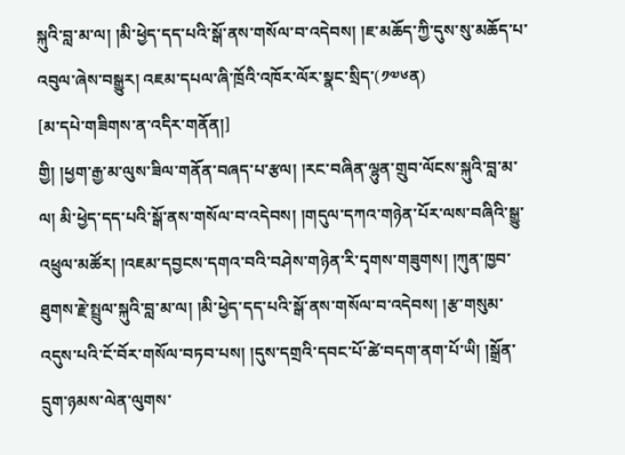སྐུའི་བླ་མ་ལ། །མི་ཕྱེད་དད་པའི་སྒོ་ནས་གསོལ་བ་འདེབས། །ཇ་མཆོད་ཀྱི་དུས་སུ་མཆོད་པ་འབུལ་ཞེས་བསྒྱུར། འཇམ་དཔལ་ཞི་ཁྲོའི་འཁོར་ལོར་སྣང་སྲིད་(༡༧༦ན)
[མ་དཔེ་གཟིགས་ན་འདིར་གནོན།]
གྱི། །ཕྱག་རྒྱ་མ་ལུས་ཟིལ་གནོན་བཞད་པ་རྩལ། །རང་བཞིན་ལྷུན་གྲུབ་ལོངས་སྐུའི་བླ་མ་ལ། མི་ཕྱེད་དད་པའི་སྒོ་ནས་གསོལ་བ་འདེབས། །གདུལ་དཀའ་གཉེན་པོར་ལས་བཞིའི་སྒྱུ་འཕྲུལ་མཚོར། །འཇམ་དབྱངས་དགའ་བའི་བཤེས་གཉེན་རི་དྭགས་གཟུགས། །ཀུན་ཁྱབ་ཐུགས་རྗེ་སྤྲུལ་སྐུའི་བླ་མ་ལ། །མི་ཕྱེད་དད་པའི་སྒོ་ནས་གསོལ་བ་འདེབས། །རྩ་གསུམ་འདུས་པའི་ངོ་བོར་གསོལ་བཏབ་པས། །དུས་དགྲའི་དབང་པོ་ཚེ་བདག་ནག་པོ་ཡི། །སྒྲོན་དྲུག་ཉམས་ལེན་ལུགས་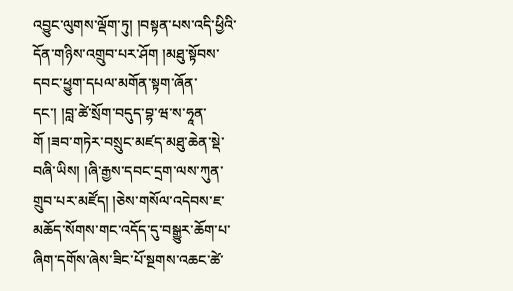འབྱུང་ལུགས་ལྡོག་ཏུ། །བསྟན་པས་འདི་ཕྱིའི་དོན་གཉིས་འགྲུབ་པར་ཤོག །མཐུ་སྟོབས་དབང་ཕྱུག་དཔལ་མགོན་སྟག་ཞོན་དང་། །བླ་ཚེ་སྲོག་བདུད་བྷ་ཝ་ས་ཧཱན་གོ །ཟབ་གཏེར་བསྲུང་མཛད་མཐུ་ཆེན་སྡེ་བཞི་ཡིས། །ཞི་རྒྱས་དབང་དྲག་ལས་ཀུན་གྲུབ་པར་མཛོད། །ཅེས་གསོལ་འདེབས་ཇ་མཆོད་སོགས་གང་འདོད་དུ་བསྒྱུར་ཆོག་པ་ཞིག་དགོས་ཞེས་ཟིང་པོ་སྔགས་འཆང་ཚེ་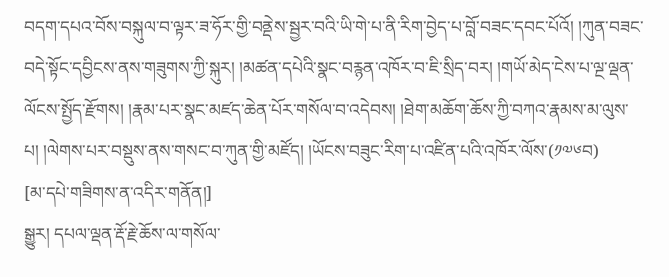བདག་དཔའ་བོས་བསྐུལ་བ་ལྟར་ཟ་ཧོར་གྱི་བནྡེས་སྦྱར་བའི་ཡི་གེ་པ་ནི་རིག་བྱེད་པ་བློ་བཟང་དབང་པོའོ། །ཀུན་བཟང་བདེ་སྟོང་དབྱིངས་ནས་གཟུགས་ཀྱི་སྐུར། །མཚན་དཔེའི་སྣང་བརྙན་འཁོར་བ་ཇི་སྲིད་བར། །གཡོ་མེད་ངེས་པ་ལྔ་ལྡན་ལོངས་སྤྱོད་རྫོགས། །རྣམ་པར་སྣང་མཛད་ཆེན་པོར་གསོལ་བ་འདེབས། །ཐེག་མཆོག་ཆོས་ཀྱི་བཀའ་རྣམས་མ་ལུས་པ། །ལེགས་པར་བསྡུས་ནས་གསང་བ་ཀུན་གྱི་མཛོད། །ཡོངས་བཟུང་རིག་པ་འཛིན་པའི་འཁོར་ལོས་(༡༧༦བ)
[མ་དཔེ་གཟིགས་ན་འདིར་གནོན།]
སྒྱུར། དཔལ་ལྡན་རྡོ་རྗེ་ཆོས་ལ་གསོལ་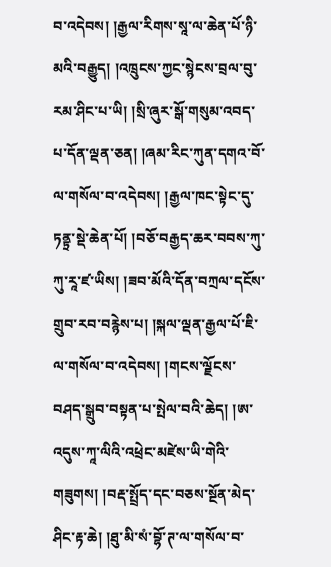བ་འདེབས། །རྒྱལ་རིགས་སཱ་ལ་ཆེན་པོ་ཉི་མའི་བརྒྱུད། །འཁྲུངས་ཀྱང་སྙེངས་བྲལ་བུ་རམ་ཤིང་པ་ཡི། །སྲི་ཞུར་སྒོ་གསུམ་འབད་པ་དོན་ལྡན་ཅན། །ཞམ་རིང་ཀུན་དགའ་བོ་ལ་གསོལ་བ་འདེབས། །རྒྱལ་ཁང་སྟེང་དུ་ཏནྟྲ་སྡེ་ཆེན་པོ། །བཅོ་བརྒྱད་ཆར་བབས་ཀུ་ཀུ་རཱ་ཛ་ཡིས། །ཟབ་མོའི་དོན་བཀྲལ་དངོས་གྲུབ་རབ་བརྙེས་པ། །སྐལ་ལྡན་རྒྱལ་པོ་ཇི་ལ་གསོལ་བ་འདེབས། །གངས་ལྗོངས་བཤད་སྒྲུབ་བསྟན་པ་སྤེལ་བའི་ཆེད། །ཨ་འདུས་ཀཱ་ལིའི་འཕྲེང་མཛེས་ཡི་གེའི་གཟུགས། །བརྡ་སྤྲོད་དང་བཅས་སྔོན་མེད་ཤིང་རྟ་ཆེ། །ཐུ་མི་སཾ་བྷོ་ཊ་ལ་གསོལ་བ་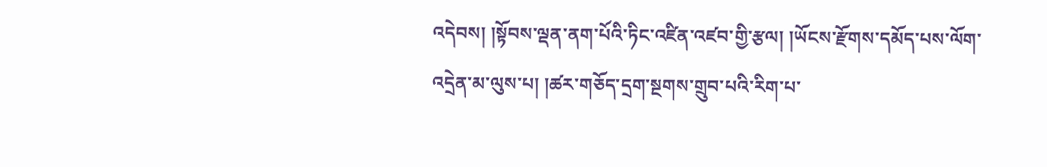འདེབས། །སྟོབས་ལྡན་ནག་པོའི་ཏིང་འཛིན་འཛབ་གྱི་རྩལ། །ཡོངས་རྫོགས་དམོད་པས་ལོག་འདྲེན་མ་ལུས་པ། །ཚར་གཅོད་དྲག་སྔགས་གྲུབ་པའི་རིག་པ་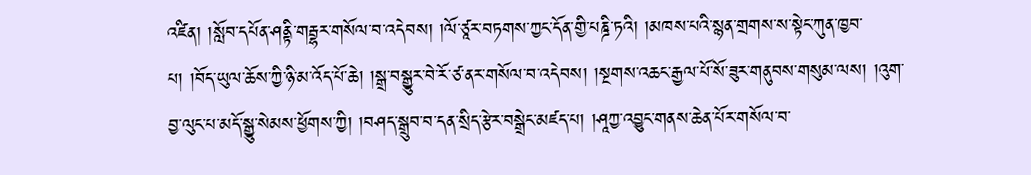འཛིན། །སློབ་དཔོན་ཤནྟི་གརྦྷར་གསོལ་བ་འདེབས། །ལོ་ཙཱར་བཏགས་ཀྱང་དོན་གྱི་པཎྜི་ཏའི། །མཁས་པའི་སྙན་གྲགས་ས་སྟེང་ཀུན་ཁྱབ་པ། །བོད་ཡུལ་ཆོས་ཀྱི་ཉི་མ་འོད་པོ་ཆེ། །སྒྲ་བསྒྱུར་བེ་རོ་ཙ་ནར་གསོལ་བ་འདེབས། །སྔགས་འཆང་རྒྱལ་པོ་སོ་ཟུར་གནུབས་གསུམ་ལས། །འུག་བྱ་ལུང་པ་མདོ་སྒྱུ་སེམས་ཕྱོགས་ཀྱི། །བཤད་སྒྲུབ་བ་དན་སྲིད་རྩེར་བསྒྲེང་མཛད་པ། །ཤཱཀྱ་འབྱུང་གནས་ཆེན་པོར་གསོལ་བ་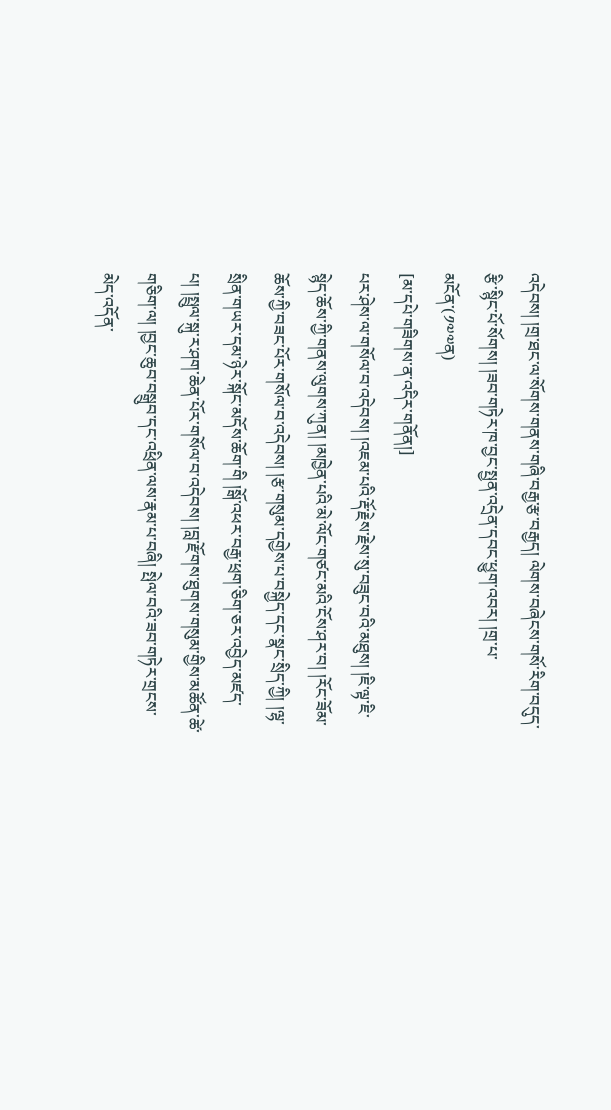འདེབས། །གྲ་ཐང་ལ་སོགས་གནས་གཞི་བརྒྱ་རྩ་བརྒྱད། ལེགས་བཞེངས་གསོ་རིག་བདུད་རྩི་སྙིང་པོ་སོགས། །ཟབ་གཏེར་ཁ་བྱང་སྤྱན་འདྲེན་དབང་ཕྱུག་འབར། །གྲ་པ་མངོན་(༡༧༧ན)
[མ་དཔེ་གཟིགས་ན་འདིར་གནོན།]
པར་ཤེས་ལ་གསོལ་བ་འདེབས། །འཇམ་པའི་རྡོ་རྗེས་རྗེས་སུ་བཟུང་བའི་མཐུས། །ཇི་ལྟ་ཇི་སྙེད་ཆོས་ཀྱི་གནས་ལུགས་ཀུན། །མཁྱེན་པའི་མེ་ལོང་གཙང་མའི་ངོས་ཤར་བ། །རོང་ཟོམ་ཆོས་ཀྱི་བཟང་པོར་གསོལ་བ་འདེབས། །རྩ་གསུམ་དགྱེས་པ་བསྐྱེད་དང་སྣང་སྲིད་ཀྱི། །ལྷ་སྲིན་གཡར་དམ་ཉེར་སྐོང་མདོས་ཆོག་གི །སྒོ་འཕར་བརྒྱ་ཕྲག་ཅིག་ཅར་འབྱེད་མཛད་པ། །སྤྲུལ་སྐུ་ར་ཤག་ཆེན་པོར་གསོལ་བ་འདེབས། །བླ་རྫོགས་ཐུགས་གསུམ་གྱིས་མཚོན་ཚེ་གཅིག་ལ། །བྱང་ཆུབ་བསྒྲུབ་དང་འཕྲིན་ལས་རྣམ་པ་བཞི། སྤེལ་བའི་ཟབ་གཏེར་གྲངས་མེད་འདོན་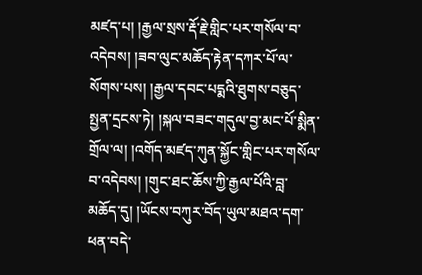མཛད་པ། །རྒྱལ་སྲས་རྡོ་རྗེ་གླིང་པར་གསོལ་བ་འདེབས། །ཟབ་ལུང་མཆོད་རྟེན་དཀར་པོ་ལ་སོགས་པས། །རྒྱལ་དབང་པདྨའི་ཐུགས་བཅུད་སྤྱན་དྲངས་ཏེ། །སྐལ་བཟང་གདུལ་བྱ་མང་པོ་སྨིན་གྲོལ་ལ། །འགོད་མཛད་ཀུན་སྐྱོང་གླིང་པར་གསོལ་བ་འདེབས། །གུང་ཐང་ཆོས་ཀྱི་རྒྱལ་པོའི་བླ་མཆོད་དུ། །ཡོངས་བཀུར་བོད་ཡུལ་མཐའ་དག་ཕན་བདེ་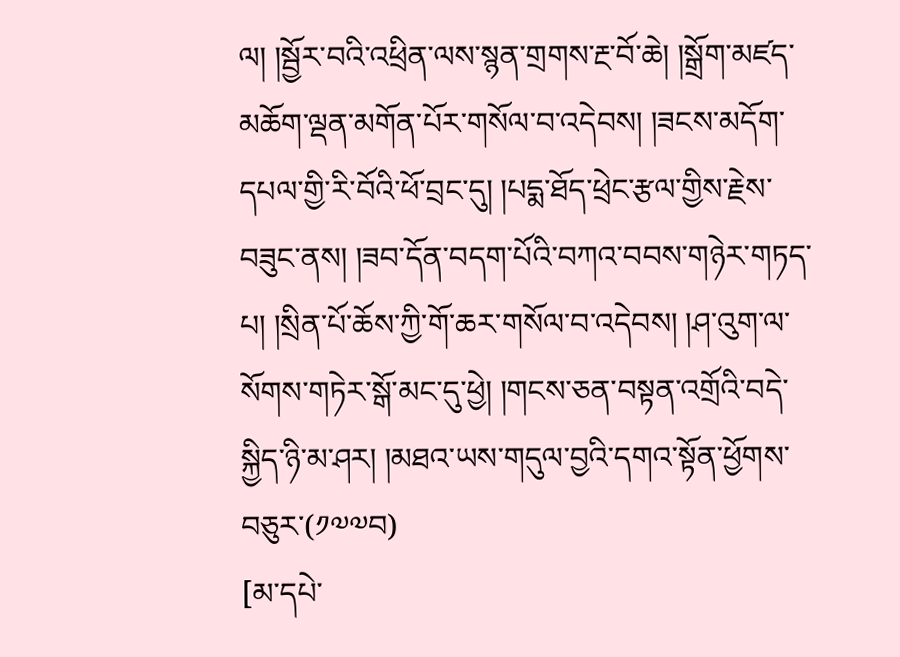ལ། །སྦྱོར་བའི་འཕྲིན་ལས་སྙན་གྲགས་རྔ་བོ་ཆེ། །སྒྲོག་མཛད་མཆོག་ལྡན་མགོན་པོར་གསོལ་བ་འདེབས། །ཟངས་མདོག་དཔལ་གྱི་རི་བོའི་ཕོ་བྲང་དུ། །པདྨ་ཐོད་ཕྲེང་རྩལ་གྱིས་རྗེས་བཟུང་ནས། །ཟབ་དོན་བདག་པོའི་བཀའ་བབས་གཉེར་གཏད་པ། །སྲིན་པོ་ཆོས་ཀྱི་གོ་ཆར་གསོལ་བ་འདེབས། །ཤ་འུག་ལ་སོགས་གཏེར་སྒོ་མང་དུ་ཕྱེ། །གངས་ཅན་བསྟན་འགྲོའི་བདེ་སྐྱིད་ཉི་མ་ཤར། །མཐའ་ཡས་གདུལ་བྱའི་དགའ་སྟོན་ཕྱོགས་བཅུར་(༡༧༧བ)
[མ་དཔེ་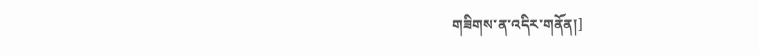གཟིགས་ན་འདིར་གནོན།]